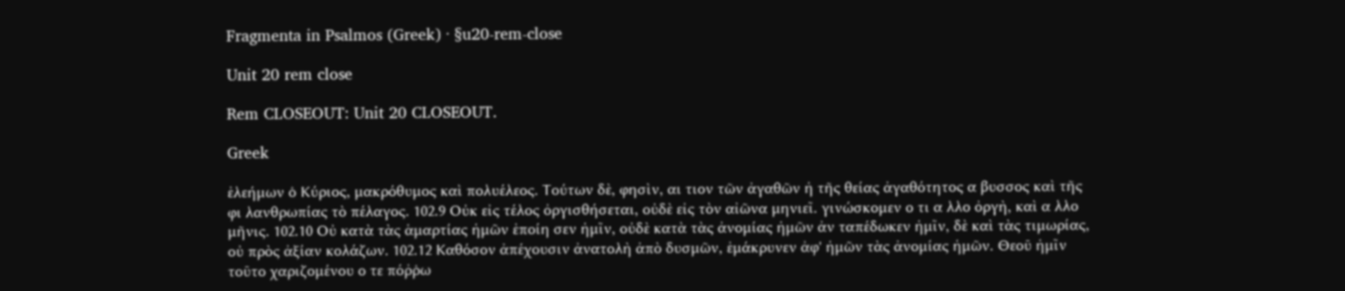Fragmenta in Psalmos (Greek) · §u20-rem-close

Unit 20 rem close

Rem CLOSEOUT: Unit 20 CLOSEOUT.

Greek

ἐλεήμων ὁ Κύριος, μακρόθυμος καὶ πολυέλεος. Τούτων δὲ, φησὶν, αι τιον τῶν ἀγαθῶν ἡ τῆς θείας ἀγαθότητος α βυσσος καὶ τῆς φι λανθρωπίας τὸ πέλαγος. 102.9 Οὐκ εἰς τέλος ὀργισθήσεται, οὐδὲ εἰς τὸν αἰῶνα μηνιεῖ. γινώσκομεν ο τι α λλο ὀργὴ, καὶ α λλο μῆνις. 102.10 Οὐ κατὰ τὰς ἁμαρτίας ἡμῶν ἐποίη σεν ἡμῖν, οὐδὲ κατὰ τὰς ἀνομίας ἡμῶν ἀν ταπέδωκεν ἡμῖν, δὲ καὶ τὰς τιμωρίας, οὐ πρὸς ἀξίαν κολάζων. 102.12 Καθόσον ἀπέχουσιν ἀνατολὴ ἀπὸ δυσμῶν, ἐμάκρυνεν ἀφ' ἡμῶν τὰς ἀνομίας ἡμῶν. Θεοῦ ἡμῖν τοῦτο χαριζομένου ο τε πόῤῥω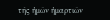τῆς ἡμῶν ἡμαρτιῶν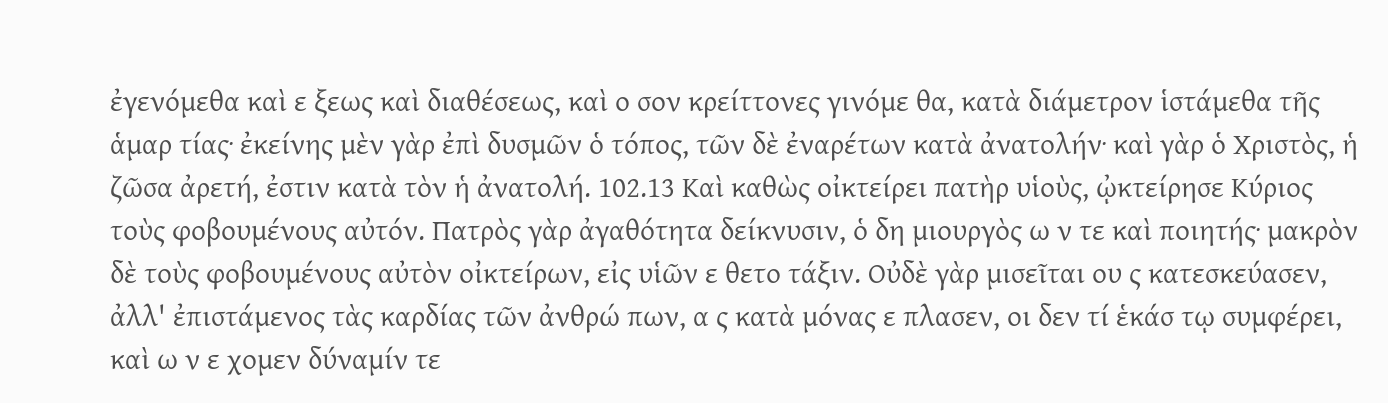ἐγενόμεθα καὶ ε ξεως καὶ διαθέσεως, καὶ ο σον κρείττονες γινόμε θα, κατὰ διάμετρον ἱστάμεθα τῆς ἁμαρ τίας· ἐκείνης μὲν γὰρ ἐπὶ δυσμῶν ὁ τόπος, τῶν δὲ ἐναρέτων κατὰ ἀνατολήν· καὶ γὰρ ὁ Χριστὸς, ἡ ζῶσα ἀρετή, ἐστιν κατὰ τὸν ἡ ἀνατολή. 102.13 Καὶ καθὼς οἰκτείρει πατὴρ υἱοὺς, ᾠκτείρησε Κύριος τοὺς φοβουμένους αὐτόν. Πατρὸς γὰρ ἀγαθότητα δείκνυσιν, ὁ δη μιουργὸς ω ν τε καὶ ποιητής· μακρὸν δὲ τοὺς φοβουμένους αὐτὸν οἰκτείρων, εἰς υἱῶν ε θετο τάξιν. Οὐδὲ γὰρ μισεῖται ου ς κατεσκεύασεν, ἀλλ' ἐπιστάμενος τὰς καρδίας τῶν ἀνθρώ πων, α ς κατὰ μόνας ε πλασεν, οι δεν τί ἑκάσ τῳ συμφέρει, καὶ ω ν ε χομεν δύναμίν τε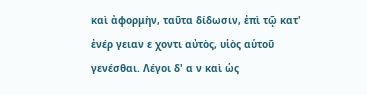καὶ ἀφορμὴν, ταῦτα δίδωσιν, ἐπὶ τῷ κατ' ἐνέρ γειαν ε χοντι αὐτὸς, υἱὸς αὑτοῦ γενέσθαι. Λέγοι δ' α ν καὶ ὡς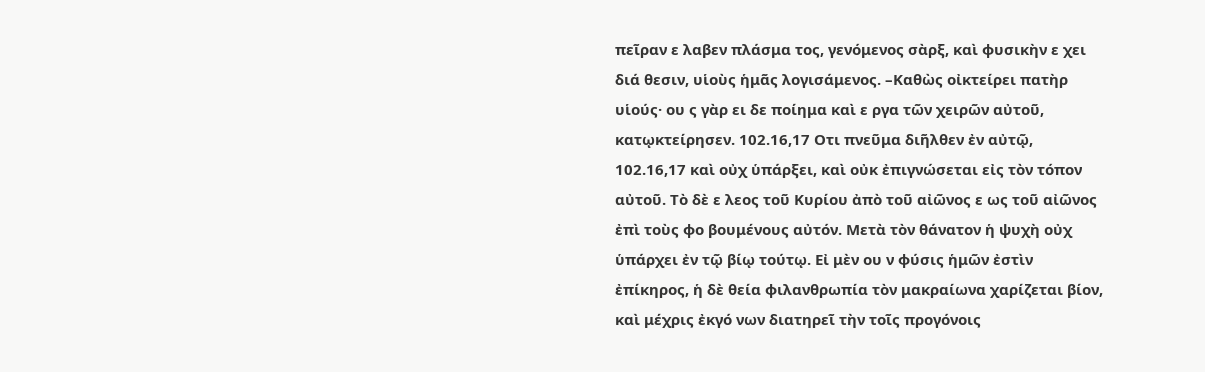πεῖραν ε λαβεν πλάσμα τος, γενόμενος σὰρξ, καὶ φυσικὴν ε χει διά θεσιν, υἱοὺς ἡμᾶς λογισάμενος. –Καθὼς οἰκτείρει πατὴρ υἱούς· ου ς γὰρ ει δε ποίημα καὶ ε ργα τῶν χειρῶν αὐτοῦ, κατῳκτείρησεν. 102.16,17 Οτι πνεῦμα διῆλθεν ἐν αὐτῷ, 102.16,17 καὶ οὐχ ὑπάρξει, καὶ οὐκ ἐπιγνώσεται εἰς τὸν τόπον αὐτοῦ. Τὸ δὲ ε λεος τοῦ Κυρίου ἀπὸ τοῦ αἰῶνος ε ως τοῦ αἰῶνος ἐπὶ τοὺς φο βουμένους αὐτόν. Μετὰ τὸν θάνατον ἡ ψυχὴ οὐχ ὑπάρχει ἐν τῷ βίῳ τούτῳ. Εἰ μὲν ου ν φύσις ἡμῶν ἐστὶν ἐπίκηρος, ἡ δὲ θεία φιλανθρωπία τὸν μακραίωνα χαρίζεται βίον, καὶ μέχρις ἐκγό νων διατηρεῖ τὴν τοῖς προγόνοις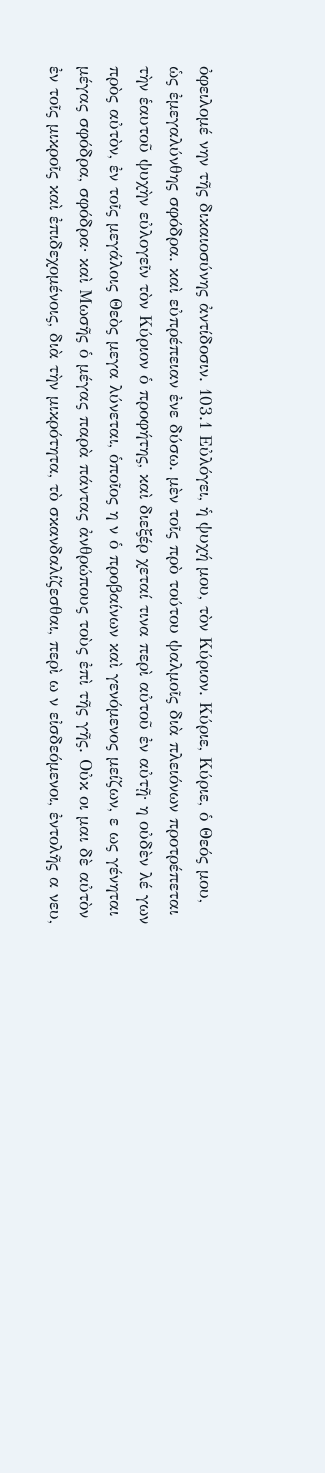ὀφειλομέ νην τῆς δικαιοσύνης ἀντίδοσιν. 103.1 Εὐλόγει, ἡ ψυχή μου, τὸν Κύριον. Κύριε, Κύριε, ὁ Θεός μου, ὡς ἐμεγαλύνθης σφόδρα. καὶ εὐπρέπειαν ἐνε δύσω. μὲν τοῖς πρὸ τούτου ψαλμοῖς διὰ πλειόνων προτρέπεται τὴν ἑαυτοῦ ψυχὴν εὐλογεῖν τὸν Κύριον ὁ προφήτης, καὶ διεξέρ χεταί τινα περὶ αὐτοῦ ἐν αὐτῇ· η οὐδὲν λέ γων πρὸς αὐτὸν, ἐν τοῖς μεγάλοις Θεὸς μεγα λύνεται, ὁποῖος η ν ὁ προβαίνων καὶ γενόμενος μείζων, ε ως γένηται μέγας σφόδρα, σφόδρα· καὶ Μωσῆς ὁ μέγας παρὰ πάντας ἀνθρώπους τοὺς ἐπὶ τῆς γῆς. Οὐκ οι μαι δὲ αὐτὸν ἐν τοῖς μικροῖς καὶ ἐπιδεχομένοις, διὰ τὴν μικρότητα, τὸ σκανδαλίζεσθαι, περὶ ω ν εἰσδεόμενοι, ἐντολῆς α νευ,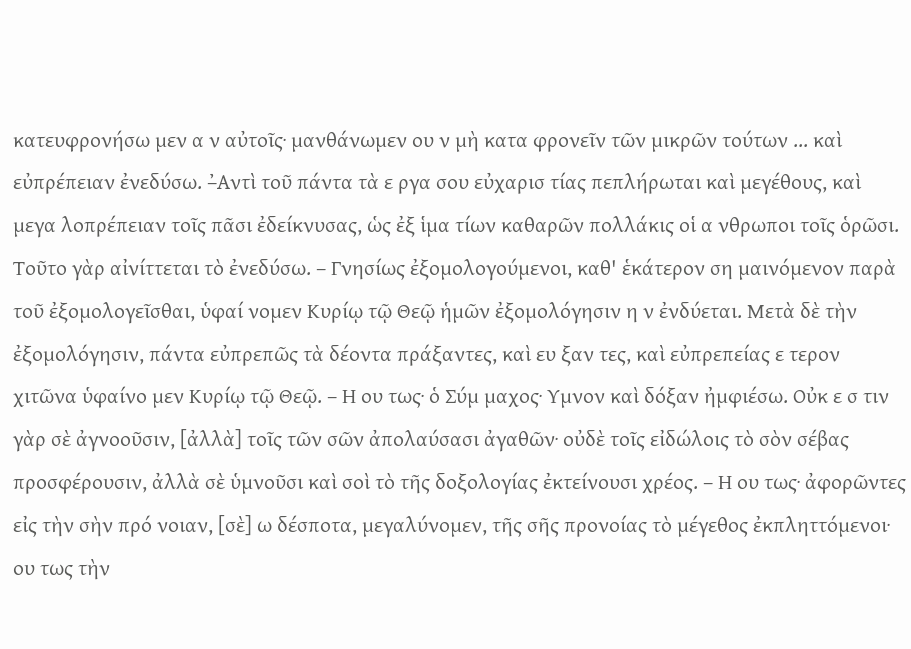κατευφρονήσω μεν α ν αὐτοῖς· μανθάνωμεν ου ν μὴ κατα φρονεῖν τῶν μικρῶν τούτων ... καὶ εὐπρέπειαν ἐνεδύσω. –̓Αντὶ τοῦ πάντα τὰ ε ργα σου εὐχαρισ τίας πεπλήρωται καὶ μεγέθους, καὶ μεγα λοπρέπειαν τοῖς πᾶσι ἐδείκνυσας, ὡς ἐξ ἱμα τίων καθαρῶν πολλάκις οἱ α νθρωποι τοῖς ὁρῶσι. Τοῦτο γὰρ αἰνίττεται τὸ ἐνεδύσω. – Γνησίως ἐξομολογούμενοι, καθ' ἑκάτερον ση μαινόμενον παρὰ τοῦ ἐξομολογεῖσθαι, ὑφαί νομεν Κυρίῳ τῷ Θεῷ ἡμῶν ἐξομολόγησιν η ν ἐνδύεται. Μετὰ δὲ τὴν ἐξομολόγησιν, πάντα εὐπρεπῶς τὰ δέοντα πράξαντες, καὶ ευ ξαν τες, καὶ εὐπρεπείας ε τερον χιτῶνα ὑφαίνο μεν Κυρίῳ τῷ Θεῷ. – Η ου τως· ὁ Σύμ μαχος· Υμνον καὶ δόξαν ἠμφιέσω. Οὐκ ε σ τιν γὰρ σὲ ἀγνοοῦσιν, [ἀλλὰ] τοῖς τῶν σῶν ἀπολαύσασι ἀγαθῶν· οὐδὲ τοῖς εἰδώλοις τὸ σὸν σέβας προσφέρουσιν, ἀλλὰ σὲ ὑμνοῦσι καὶ σοὶ τὸ τῆς δοξολογίας ἐκτείνουσι χρέος. – Η ου τως· ἀφορῶντες εἰς τὴν σὴν πρό νοιαν, [σὲ] ω δέσποτα, μεγαλύνομεν, τῆς σῆς προνοίας τὸ μέγεθος ἐκπληττόμενοι· ου τως τὴν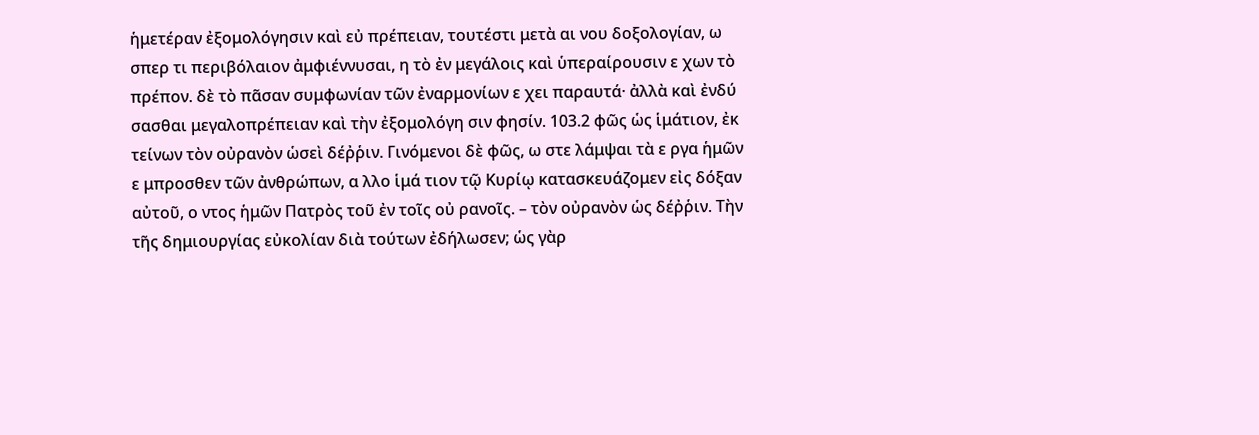ἡμετέραν ἐξομολόγησιν καὶ εὐ πρέπειαν, τουτέστι μετὰ αι νου δοξολογίαν, ω σπερ τι περιβόλαιον ἀμφιέννυσαι, η τὸ ἐν μεγάλοις καὶ ὑπεραίρουσιν ε χων τὸ πρέπον. δὲ τὸ πᾶσαν συμφωνίαν τῶν ἐναρμονίων ε χει παραυτά· ἀλλὰ καὶ ἐνδύ σασθαι μεγαλοπρέπειαν καὶ τὴν ἐξομολόγη σιν φησίν. 103.2 φῶς ὡς ἱμάτιον, ἐκ τείνων τὸν οὐρανὸν ὡσεὶ δέῤῥιν. Γινόμενοι δὲ φῶς, ω στε λάμψαι τὰ ε ργα ἡμῶν ε μπροσθεν τῶν ἀνθρώπων, α λλο ἱμά τιον τῷ Κυρίῳ κατασκευάζομεν εἰς δόξαν αὐτοῦ, ο ντος ἡμῶν Πατρὸς τοῦ ἐν τοῖς οὐ ρανοῖς. – τὸν οὐρανὸν ὡς δέῤῥιν. Τὴν τῆς δημιουργίας εὐκολίαν διὰ τούτων ἐδήλωσεν; ὡς γὰρ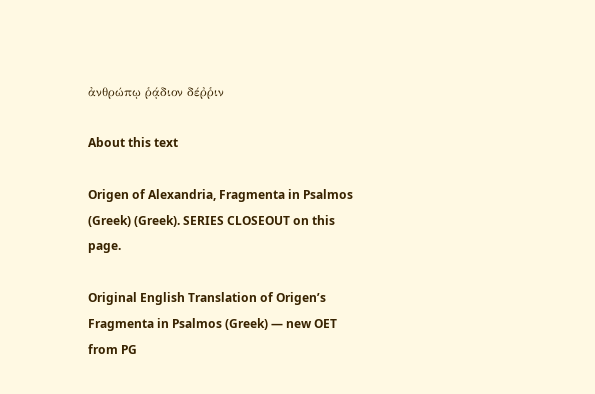ἀνθρώπῳ ῥᾴδιον δέῤῥιν

About this text

Origen of Alexandria, Fragmenta in Psalmos (Greek) (Greek). SERIES CLOSEOUT on this page.

Original English Translation of Origen’s Fragmenta in Psalmos (Greek) — new OET from PG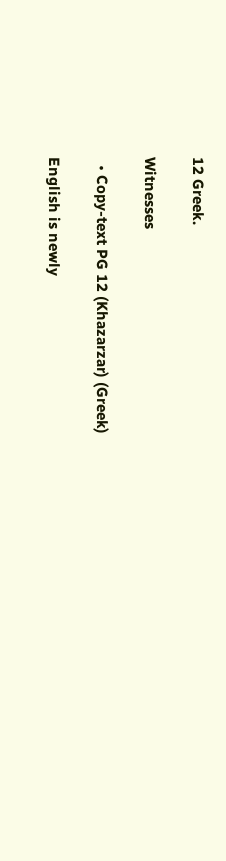12 Greek.

Witnesses

  • Copy-text PG 12 (Khazarzar) (Greek)

English is newly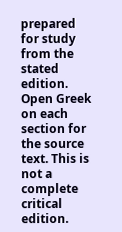prepared for study from the stated edition. Open Greek on each section for the source text. This is not a complete critical edition.